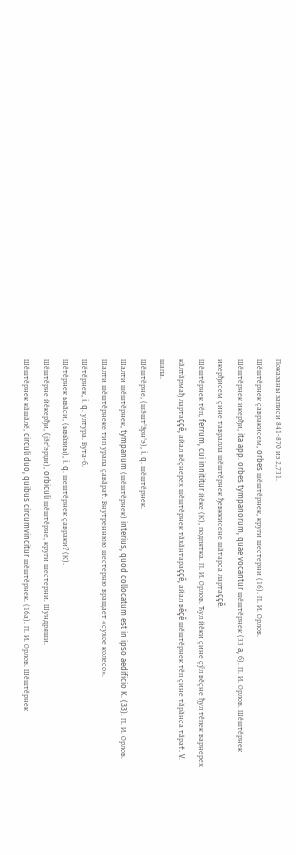Показаны записи 841-870 из 2,731.
Шĕштĕрнек çавракисем, orbes шӗштӗрнек, круги шестерни (16). П. И. Орлов.
Шĕштĕрнек икерђи, ita app. orbes tympanorum, quae vocantur шĕштĕрнек (33 a, б). П. И. Орлов. Шӗштĕрнек икерђисем çине тавралла шĕштĕрнек ђевккисене шăтарса лартаççĕ.
Шĕштĕрнек тӗп, ferrum, cui innititur йĕке (К), подпятка. П. И. Орлов. Ђул йĕки çине çӳл вĕçне ђул тĕпек варнерех кăлтăрмађ лартаççĕ, айал вӗçнерех шĕштĕрнек тăхăнтараççĕ, айал вĕçĕ шĕштĕрнек тӗп çине тăрăнса тӑрат̌. V. шапа.
Шĕштӗрне, (шэ̆шт'э̆рн'э), i. q. шӗштӗрнек.
Шалти шĕштĕрнек, tympanum (шӗштӗрнек) interius, quod collocatum est in ipso aedificio K. (33). П. И. Oрлов. Шалти шĕштĕрнеке тип урапа çавăрат̌. Внутреннюю шестерню вращает «сухое колесо».
Шӗтĕрнек, i. q. ултура. Вута-б.
Шӗтĕрнек ывăси, (ывы̆зиы), i. q. шештӗрнек çавраки? (К).
Шӗштĕрне йӗкерђи, (jэ̆г'эрџи), orbiculi шĕштĕрне, круги шестерни. Шундряши.
Шӗштĕрнек кăшăлӗ, circuli duo, quibus circumvincitur шĕштĕрнек. (16а). П. И. Орлов. Шĕштĕрнек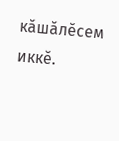кăшăлӗсем иккĕ.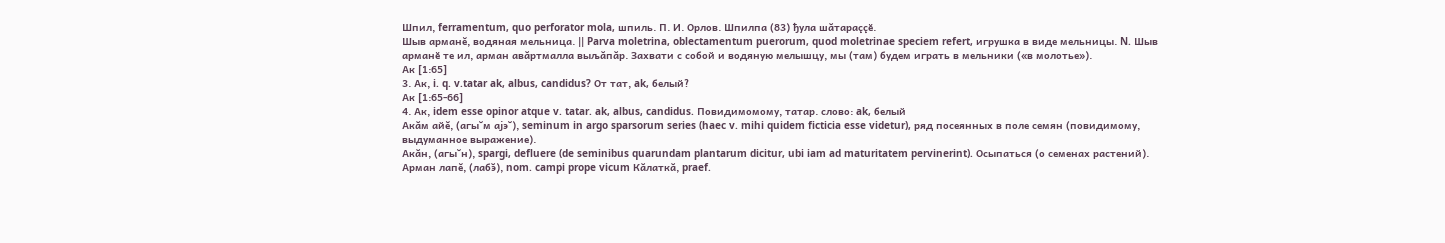Шпил, ferramentum, quo perforator mola, шпиль. П. И. Орлов. Шпилпа (83) ђула шăтараççӗ.
Шыв арманĕ, водяная мельница. || Parva moletrina, oblectamentum puerorum, quod moletrinae speciem refert, игрушка в виде мельницы. N. Шыв арманӗ те ил, арман авăртмалла выљăпăр. Захвати с собой и водяную мелышцу, мы (там) будем играть в мельники («в молотье»).
Ак [1:65]
3. Ак, i. q. v.tatar ak, albus, candidus? От тат, ak, белый?
Ак [1:65-66]
4. Ак, idem esse opinor atque v. tatar. ak, albus, candidus. Повидимомому, татар. слово: ak, белый
Акăм айĕ, (агы˘м аjэ˘), seminum in argo sparsorum series (haec v. mihi quidem ficticia esse videtur), ряд посеянных в поле семян (повидимому, выдуманное выражение).
Акăн, (агы˘н), spargi, defluere (de seminibus quarundam plantarum dicitur, ubi iam ad maturitatem pervinerint). Осыпаться (о семенах растений).
Арман лапĕ, (лабэ̆), nom. campi prope vicum Кăлаткă, praef.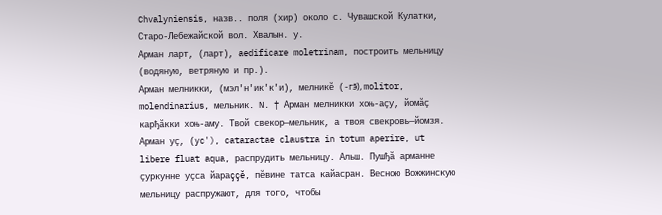Chvalyniensis, назв.. поля (хир) около с. Чувашской Кулатки, Старо-Лебежайской вол. Хвалын. у.
Арман ларт, (ларт), aedificare moletrinam, построить мельницу (водяную, ветряную и пр.).
Арман мелникки, (мэл'н'ик'к'и), мелникĕ (-гэ̆), molitor, molendinarius, мельник. N. † Арман мелникки хоњ-аçу, йомăç карђăкки хоњ-аму. Твой свекор—мельник, а твоя свекровь—йомзя.
Арман уç, (yc'), cataractae claustra in totum aperire, ut libere fluat aqua, распрудить мельницу. Альш. Пушђă арманне çуркунне уçса йараççĕ, пĕвине татса кайасран. Весною Вожжинскую мельницу распружают, для того, чтобы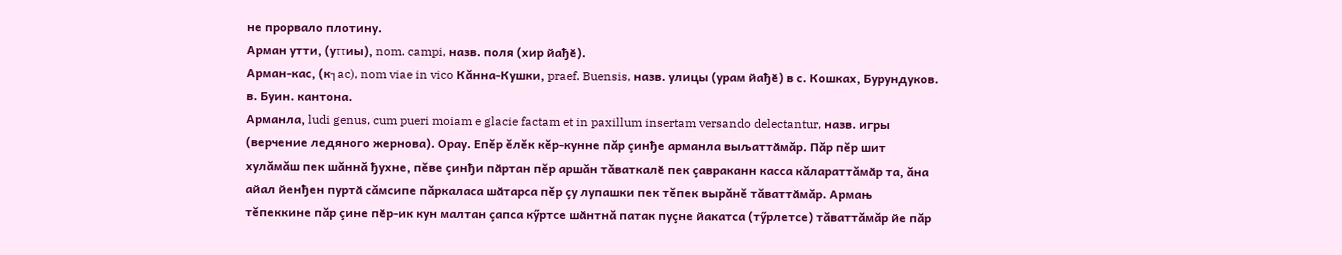не прорвало плотину.
Арман утти, (уττиы), nom. campi, назв. поля (хир йађӗ).
Арман-кас, (к┐ac), nom viae in vico Кăнна-Кушки, praef. Buensis, назв. улицы (урам йађӗ) в с. Кошках, Бурундуков. в. Буин. кантона.
Арманла, ludi genus, cum pueri moiam e glacie factam et in paxillum insertam versando delectantur, назв. игры (верчение ледяного жернова). Орау. Епĕр ĕлĕк кĕр-кунне пăр çинђе арманла выљаттӑмăр. Пăр пĕр шит хулăмăш пек шăннă ђухне, пĕве çинђи пӑртан пĕр аршăн тăваткалӗ пек çавраканн касса кăлараттăмӑр та, ăна айал йенђен пуртӑ сăмсипе пăркаласа шӑтарса пĕр çу лупашки пек тĕпек вырăнĕ тăваттӑмăр. Армањ тĕпеккине пăр çине пӗр-ик кун малтан çапса кӳртсе шӑнтнă патак пуçне йакатса (тӳрлетсе) тăваттăмăр йе пăр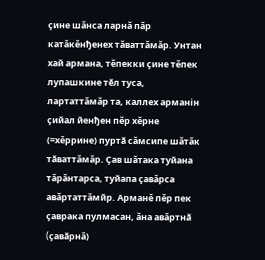çине шăнса ларнă пăр катăкĕнђенех тăваттăмăр. Унтан хай армана, тĕпекки çине тĕпек лупашкине тӗл туса, лартаттăмăр та, каллех арманін çийал йенђен пĕр хĕрне (=хĕррине) пуртӑ сăмсипе шăтăк тӑваттăмăр. Çав шăтака туйана тăрăнтарса, туйапа çавăрса авăртаттăмйр. Арманĕ пĕр пек çаврака пулмасан, ăна авăртнӑ (çавӑрнă)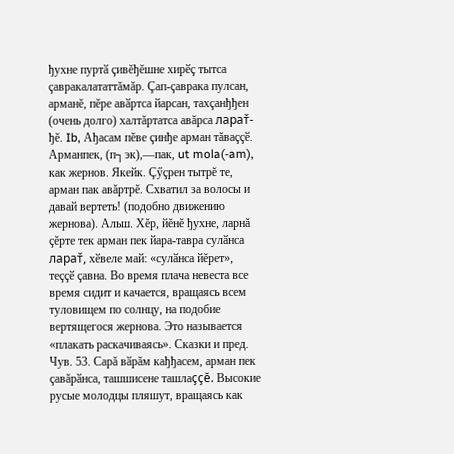ђухне пуртӑ çивĕђĕшне хирӗç тытса çавракалататтăмăр. Çап-çаврака пулсан, арманĕ, пĕре авӑртса йарсан, тахçанђђен (очень долго) халтăртатса авăрса ларат̌-ђĕ. Ib, Ађасам пĕве çинђе арман тăваççӗ.
Арманпек, (п┐эк),—пак, ut mola(-am), как жернов. Якейк. Çӳçрен тытрĕ те, арман пак авăртрĕ. Схватил за волосы и давай вертеть! (подобно движению жернова). Альш. Хĕр, йĕнĕ ђухне, ларнă çĕрте тек арман пек йара-тавра сулӑнса ларат̌, хӗвеле май: «сулӑнса йĕрет», теççӗ çавна. Во время плача невеста все время сидит и качается, вращаясь всем туловищем по солнцу, на подобие вертящегося жернова. Это называется «плакать раскачиваясь». Сказки и пред. Чув. 53. Сарă вӑрăм кађђасем, арман пек çавăрӑнса, ташшисене ташлаççĕ. Высокие русые молодцы пляшут, вращаясь как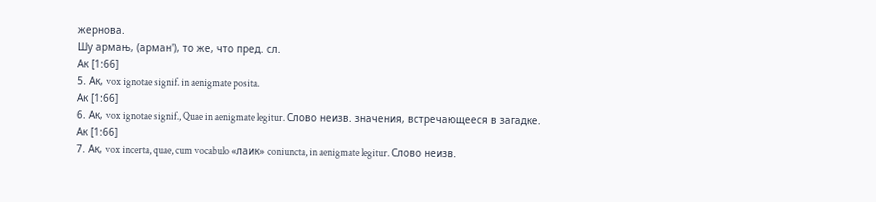жернова.
Шу армањ, (арман'), то же, что пред. сл.
Ак [1:66]
5. Ак, vox ignotae signif. in aenigmate posita.
Ак [1:66]
6. Ак, vox ignotae signif., Quae in aenigmate legitur. Слово неизв. значения, встречающееся в загадке.
Ак [1:66]
7. Ак, vox incerta, quae, cum vocabulo «лаик» coniuncta, in aenigmate legitur. Слово неизв.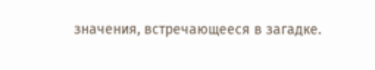значения, встречающееся в загадке.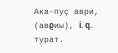Ака-пуç аври, (авϱиы), i. q. турат.